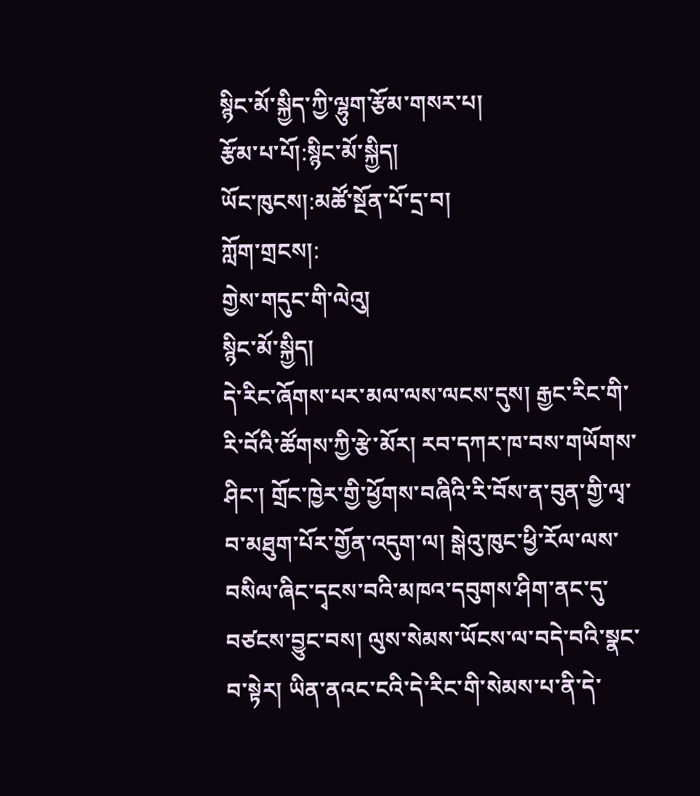སྙིང་མོ་སྐྱིད་ཀྱི་ལྷུག་རྩོམ་གསར་པ།
རྩོམ་པ་པོ།:སྙིང་མོ་སྐྱིད།
ཡོང་ཁུངས།:མཚོ་སྔོན་པོ་དྲ་བ།
ཀློག་གྲངས།:
གྱེས་གདུང་གི་ལེའུ།
སྙིང་མོ་སྐྱིད།
དེ་རིང་ཞོགས་པར་མལ་ལས་ལངས་དུས། རྒྱང་རིང་གི་རི་བོའི་ཚོགས་ཀྱི་རྩེ་མོར། རབ་དཀར་ཁ་བས་གཡོགས་ཤིང་། གྲོང་ཁྱེར་གྱི་ཕྱོགས་བཞིའི་རི་བོས་ན་བུན་གྱི་ལྭ་བ་མཐུག་པོར་གྱོན་འདུག་ལ། སྒེའུ་ཁུང་ཕྱི་རོལ་ལས་བསིལ་ཞིང་དྭངས་བའི་མཁའ་དབུགས་ཤིག་ནང་དུ་བཙངས་བྱུང་བས། ལུས་སེམས་ཡོངས་ལ་བདེ་བའི་སྣང་བ་སྟེར། ཡིན་ནའང་ངའི་དེ་རིང་གི་སེམས་པ་ནི་དེ་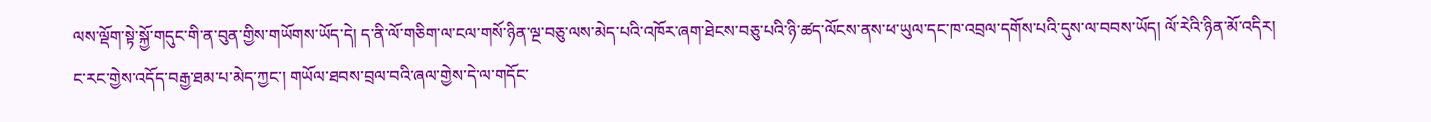ལས་ལྡོག་སྟེ་སྐྱོ་གདུང་གི་ན་བུན་གྱིས་གཡོགས་ཡོད་དེ། ད་ནི་ལོ་གཅིག་ལ་ངལ་གསོ་ཉིན་ལྔ་བཅུ་ལས་མེད་པའི་འཁོར་ཞག་ཐེངས་བཅུ་པའི་ཉི་ཚད་ལོངས་ནས་ཕ་ཡུལ་དང་ཁ་འབྲལ་དགོས་པའི་དུས་ལ་བབས་ཡོད། ལོ་རེའི་ཉིན་མོ་འདིར། ང་རང་གྱེས་འདོད་བརྒྱ་ཐམ་པ་མེད་ཀྱང་། གཡོལ་ཐབས་བྲལ་བའི་ཞལ་གྱེས་དེ་ལ་གདོང་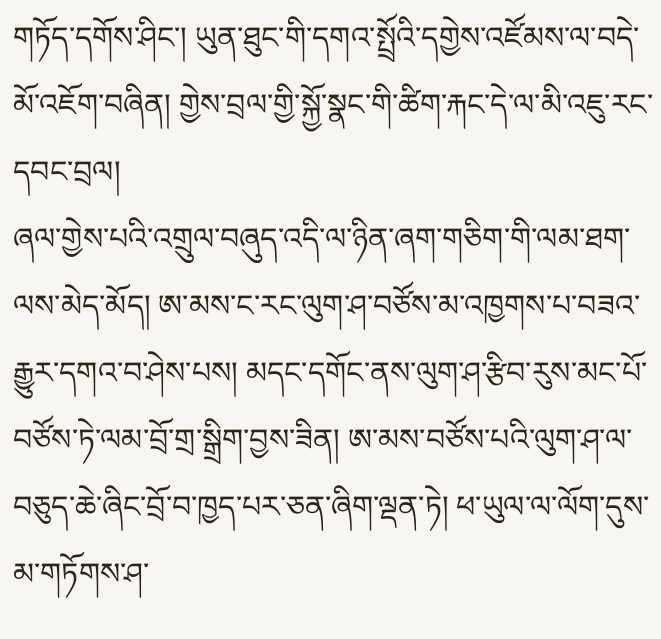གཏོད་དགོས་ཤིང་། ཡུན་ཐུང་གི་དགའ་སྤྲོའི་དགྱེས་འཛོམས་ལ་བདེ་མོ་འཇོག་བཞིན། གྱེས་བྲལ་གྱི་སྐྱོ་སྣང་གི་ཚིག་རྐང་དེ་ལ་མི་འཇུ་རང་དབང་བྲལ།
ཞལ་གྱེས་པའི་འགྲུལ་བཞུད་འདི་ལ་ཉིན་ཞག་གཅིག་གི་ལམ་ཐག་ལས་མེད་མོད། ཨ་མས་ང་རང་ལུག་ཤ་བཙོས་མ་འཁྱགས་པ་བཟའ་རྒྱུར་དགའ་བ་ཤེས་པས། མདང་དགོང་ནས་ལུག་ཤ་རྩིབ་རུས་མང་པོ་བཙོས་ཏེ་ལམ་བྲོ་གྲ་སྒྲིག་བྱས་ཟིན། ཨ་མས་བཙོས་པའི་ལུག་ཤ་ལ་བཅུད་ཆེ་ཞིང་བྲོ་བ་ཁྱད་པར་ཅན་ཞིག་ལྡན་ཏེ། ཕ་ཡུལ་ལ་ལོག་དུས་མ་གཏོགས་ཤ་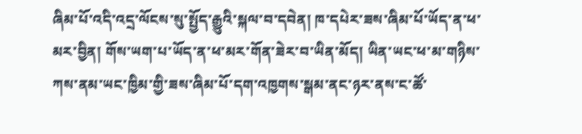ཞིམ་པོ་འདི་འདྲ་ལོངས་སུ་སྤྱོད་རྒྱུའི་སྐལ་བ་དབེན། ཁ་དཔེར་ཟས་ཞིམ་པོ་ཡོད་ན་ཕ་མར་བྱིན། གོས་ཡག་པ་ཡོད་ན་ཕ་མར་གོན་ཟེར་བ་ཡིན་མོད། ཡིན་ཡང་ཕ་མ་གཉིས་ཀས་ནམ་ཡང་ཁྱིམ་གྱི་ཟས་ཞིམ་པོ་དག་འཁྱགས་སྒམ་ནང་ཉར་ནས་ང་ཚོ་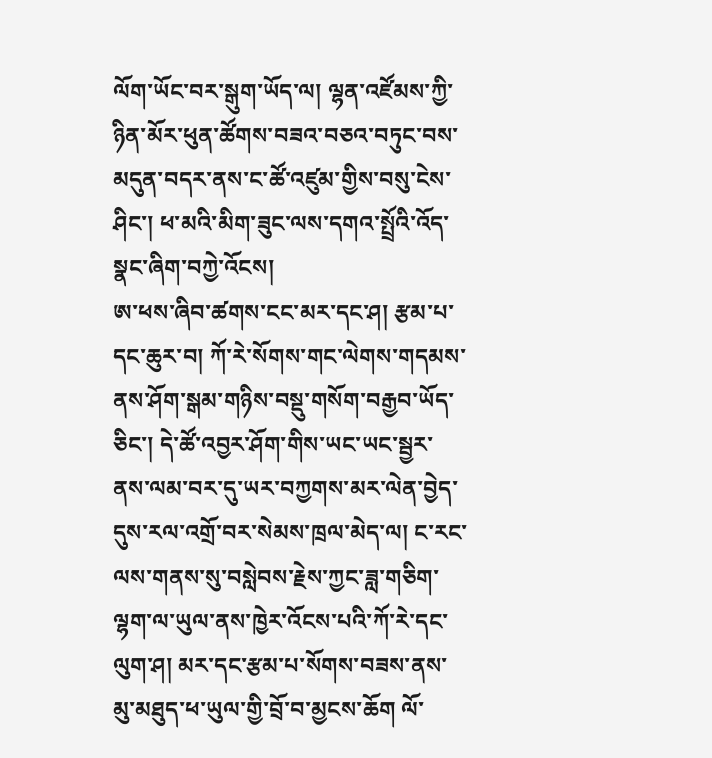ལོག་ཡོང་བར་སྒུག་ཡོད་ལ། ལྷན་འཛོམས་ཀྱི་ཉིན་མོར་ཕུན་ཚོགས་བཟའ་བཅའ་བཏུང་བས་མདུན་བདར་ནས་ང་ཚོ་འཛུམ་གྱིས་བསུ་ངེས་ཤིང་། ཕ་མའི་མིག་ཟུང་ལས་དགའ་སྤྲོའི་འོད་སྣང་ཞིག་བཀྱེ་འོངས།
ཨ་ཕས་ཞིབ་ཚགས་ངང་མར་དང་ཤ། རྩམ་པ་དང་ཆུར་བ། ཀོ་རེ་སོགས་གང་ལེགས་གདམས་ནས་ཤོག་སྒམ་གཉིས་བསྡུ་གསོག་བརྒྱབ་ཡོད་ཅིང་། དེ་ཚོ་འབྱར་ཤོག་གིས་ཡང་ཡང་སྦྱར་ནས་ལམ་བར་དུ་ཡར་བཀྱགས་མར་ལེན་བྱེད་དུས་རལ་འགྲོ་བར་སེམས་ཁྲལ་མེད་ལ། ང་རང་ལས་གནས་སུ་བསླེབས་རྗེས་ཀྱང་ཟླ་གཅིག་ལྷག་ལ་ཡུལ་ནས་ཁྱེར་འོངས་པའི་ཀོ་རེ་དང་ལུག་ཤ། མར་དང་རྩམ་པ་སོགས་བཟས་ནས་མུ་མཐུད་ཕ་ཡུལ་གྱི་བྲོ་བ་མྱངས་ཆོག ལོ་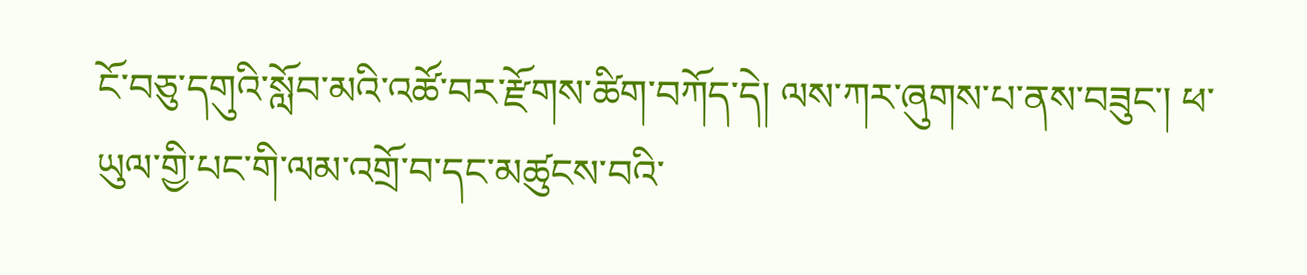ངོ་བཅུ་དགུའི་སློབ་མའི་འཚོ་བར་རྫོགས་ཚིག་བཀོད་དེ། ལས་ཀར་ཞུགས་པ་ནས་བཟུང་། ཕ་ཡུལ་གྱི་པང་གི་ལམ་འགྲོ་བ་དང་མཚུངས་བའི་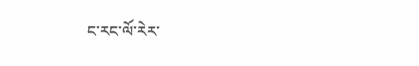ང་རང་ལོ་རེར་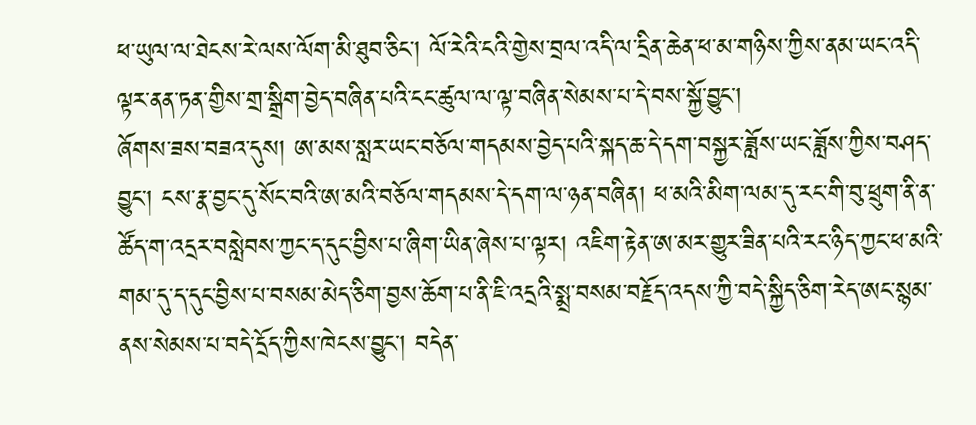ཕ་ཡུལ་ལ་ཐེངས་རེ་ལས་ལོག་མི་ཐུབ་ཅིང་། ལོ་རེའི་ངའི་གྱེས་བྲལ་འདི་ལ་དྲིན་ཆེན་ཕ་མ་གཉིས་ཀྱིས་ནམ་ཡང་འདི་ལྟར་ནན་ཏན་གྱིས་གྲ་སྒྲིག་བྱེད་བཞིན་པའི་ངང་ཚུལ་ལ་ལྟ་བཞིན་སེམས་པ་དེ་བས་སྐྱོ་བྱུང་།
ཞོགས་ཟས་བཟའ་དུས། ཨ་མས་སླར་ཡང་བཅོལ་གདམས་བྱེད་པའི་སྐད་ཆ་དེ་དག་བསྐྱར་ཟློས་ཡང་ཟློས་ཀྱིས་བཤད་བྱུང་། ངས་རྣ་བྱང་དུ་སོང་བའི་ཨ་མའི་བཅོལ་གདམས་དེ་དག་ལ་ཉན་བཞིན། ཕ་མའི་མིག་ལམ་དུ་རང་གི་བུ་ཕྲུག་ནི་ན་ཚོད་ག་འདྲར་བསླེབས་ཀྱང་ད་དུང་བྱིས་པ་ཞིག་ཡིན་ཞེས་པ་ལྟར། འཇིག་རྟེན་ཨ་མར་གྱུར་ཟིན་པའི་རང་ཉིད་ཀྱང་ཕ་མའི་གམ་དུ་ད་དུང་བྱིས་པ་བསམ་མེད་ཅིག་བྱས་ཆོག་པ་ནི་ཇི་འདྲའི་སྨྲ་བསམ་བརྗོད་འདས་ཀྱི་བདེ་སྐྱིད་ཅིག་རེད་ཨང་སྙམ་ནས་སེམས་པ་བདེ་དྲོད་ཀྱིས་ཁེངས་བྱུང་། བདེན་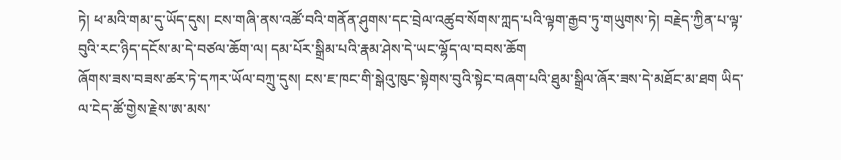ཏེ། ཕ་མའི་གམ་དུ་ཡོད་དུས། ངས་གཞི་ནས་འཚོ་བའི་གནོན་ཤུགས་དང་བྲེལ་འཚུབ་སོགས་ཀླད་པའི་ལྟག་རྒྱབ་ཏུ་གཡུགས་ཏེ། བརྗེད་ཀྱིན་པ་ལྟ་བུའི་རང་ཉིད་དངོས་མ་དེ་བཙལ་ཆོག་ལ། དམ་པོར་སྒྲིམ་པའི་རྣམ་ཤེས་དེ་ཡང་ལྷོད་ལ་བབས་ཆོག
ཞོགས་ཟས་བཟས་ཚར་ཏེ་དཀར་ཡོལ་བཀྲུ་དུས། ངས་ཇ་ཁང་གི་སྒེའུ་ཁུང་སྟེགས་བུའི་སྟེང་བཞག་པའི་ཐུམ་སྒྲིལ་ཞོར་ཟས་དེ་མཐོང་མ་ཐག ཡིད་ལ་ངེད་ཚོ་གྱེས་རྗེས་ཨ་མས་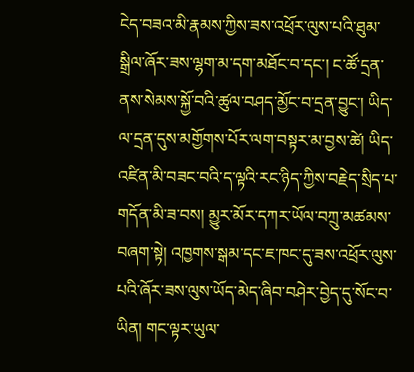ངེད་བཟའ་མི་རྣམས་ཀྱིས་ཟས་འཕྲོར་ལུས་པའི་ཐུམ་སྒྲིལ་ཞོར་ཟས་ལྷག་མ་དག་མཐོང་བ་དང་། ང་ཚོ་དྲན་ནས་སེམས་སྐྱོ་བའི་ཚུལ་བཤད་མྱོང་བ་དྲན་བྱུང་། ཡིད་ལ་དྲན་དུས་མགྱོགས་པོར་ལག་བསྟར་མ་བྱས་ཚེ། ཡིད་འཛིན་མི་བཟང་བའི་ད་ལྟའི་རང་ཉིད་ཀྱིས་བརྗེད་སྲིད་པ་གདོན་མི་ཟ་བས། མྱུར་མོར་དཀར་ཡོལ་བཀྲུ་མཚམས་བཞག་སྟེ། འཁྱགས་སྒམ་དང་ཇ་ཁང་དུ་ཟས་འཕྲོར་ལུས་པའི་ཞོར་ཟས་ལུས་ཡོད་མེད་ཞིབ་བཤེར་བྱེད་དུ་སོང་བ་ཡིན། གང་ལྟར་ཡུལ་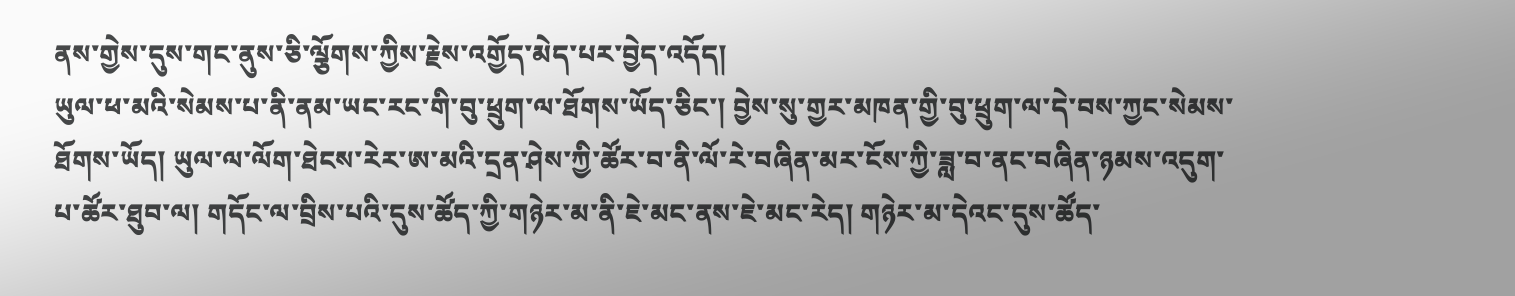ནས་གྱེས་དུས་གང་ནུས་ཅི་ལྕོགས་ཀྱིས་རྗེས་འགྱོད་མེད་པར་བྱེད་འདོད།
ཡུལ་ཕ་མའི་སེམས་པ་ནི་ནམ་ཡང་རང་གི་བུ་ཕྲུག་ལ་ཐོགས་ཡོད་ཅིང་། བྱེས་སུ་གྱར་མཁན་གྱི་བུ་ཕྲུག་ལ་དེ་བས་ཀྱང་སེམས་ཐོགས་ཡོད། ཡུལ་ལ་ལོག་ཐེངས་རེར་ཨ་མའི་དྲན་ཤེས་ཀྱི་ཚོར་བ་ནི་ལོ་རེ་བཞིན་མར་ངོས་ཀྱི་ཟླ་བ་ནང་བཞིན་ཉམས་འདུག་པ་ཚོར་ཐུབ་ལ། གདོང་ལ་བྲིས་པའི་དུས་ཚོད་ཀྱི་གཉེར་མ་ནི་ཇེ་མང་ནས་ཇེ་མང་རེད། གཉེར་མ་དེའང་དུས་ཚོད་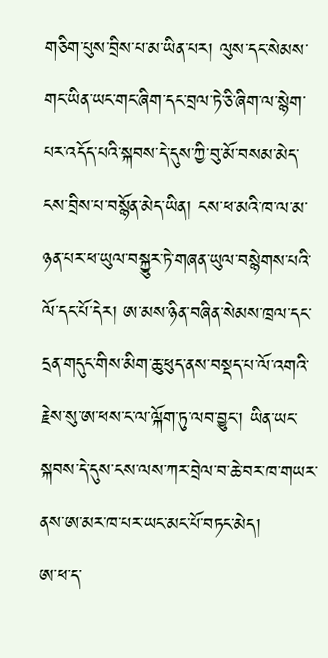གཅིག་པུས་བྲིས་པ་མ་ཡིན་པར། ལུས་དང་སེམས་གང་ཡིན་ཡང་གང་ཞིག་དང་བྲལ་ཏེ་ཅི་ཞིག་ལ་སྙེག་པར་འདོད་པའི་སྐབས་དེ་དུས་ཀྱི་བུ་མོ་བསམ་མེད་ངས་བྲིས་པ་བསྙོན་མེད་ཡིན། ངས་ཕ་མའི་ཁ་ལ་མ་ཉན་པར་ཕ་ཡུལ་བསྐྱུར་ཏེ་གཞན་ཡུལ་བསྙེགས་པའི་ལོ་དང་པོ་དེར། ཨ་མས་ཉིན་བཞིན་སེམས་ཁྲལ་དང་དྲན་གདུང་གིས་མིག་ཆུ་ཕུད་ནས་བསྡད་པ་ལོ་འགའི་རྗེས་སུ་ཨ་ཕས་ང་ལ་ལྐོག་ཏུ་ལབ་བྱུང་། ཡིན་ཡང་སྐབས་དེ་དུས་ངས་ལས་ཀར་བྲེལ་བ་ཆེ་བར་ཁ་གཡར་ནས་ཨ་མར་ཁ་པར་ཡང་མང་པོ་བཏང་མེད།
ཨ་ཕ་ད་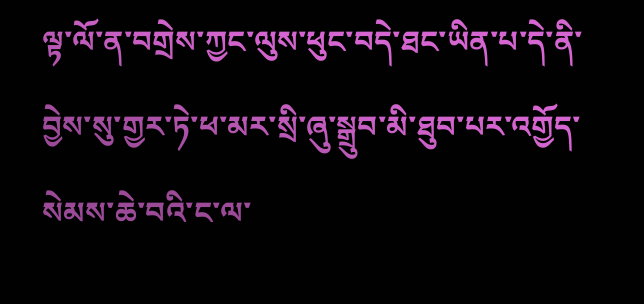ལྟ་ལོ་ན་བགྲེས་ཀྱང་ལུས་ཕུང་བདེ་ཐང་ཡིན་པ་དེ་ནི་བྱེས་སུ་གྱར་ཏེ་ཕ་མར་སྲི་ཞུ་སྒྲུབ་མི་ཐུབ་པར་འགྱོད་སེམས་ཆེ་བའི་ང་ལ་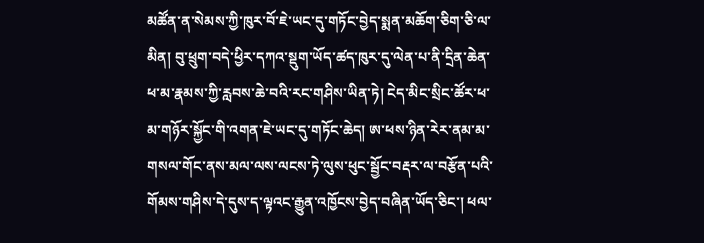མཚོན་ན་སེམས་ཀྱི་ཁུར་བོ་ཇེ་ཡང་དུ་གཏོང་བྱེད་སྨན་མཆོག་ཅིག་ཅི་ལ་མིན། བུ་ཕྲུག་བདེ་ཕྱིར་དཀའ་སྡུག་ཡོད་ཚད་ཁུར་དུ་ལེན་པ་ནི་དྲིན་ཆེན་ཕ་མ་རྣམས་ཀྱི་རླབས་ཆེ་བའི་རང་གཤིས་ཡིན་ཏེ། ངེད་མིང་སྲིང་ཚོར་ཕ་མ་གཉོར་སྐྱོང་གི་འགན་ཇེ་ཡང་དུ་གཏོང་ཆེད། ཨ་ཕས་ཉིན་རེར་ནམ་མ་གསལ་གོང་ནས་མལ་ལས་ལངས་ཏེ་ལུས་ཕུང་སྦྱོང་བརྡར་ལ་བརྩོན་པའི་གོམས་གཤིས་དེ་དུས་ད་ལྟའང་རྒྱུན་འཁྱོངས་བྱེད་བཞིན་ཡོད་ཅིང་། ཕལ་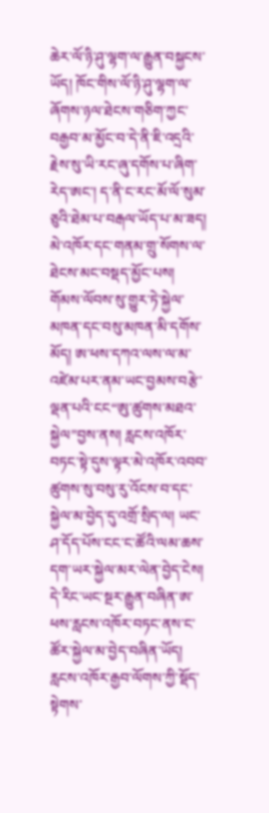ཆེར་ལོ་ཉི་ཤུ་ལྷག་ལ་རྒྱུན་བསྐྱངས་ཡོད། ཁོང་གིས་ལོ་ཉི་ཤུ་ལྷག་ལ་ཞོགས་ཉལ་ཐེངས་གཅིག་ཀྱང་བརྒྱབ་མ་མྱོང་བ་དེ་ནི་ཇི་འདྲའི་རྗེས་སུ་ཡི་རང་ཞུ་དགོས་པ་ཞིག་རེད་ཨང་། ད་ནི་ང་རང་མོ་ལོ་སུམ་ཅུའི་ཐེམ་པ་བརྒལ་ཡོད་པ་མ་ཟད། མེ་འཁོར་དང་གནམ་གྲུ་སོགས་ལ་ཐེངས་མང་བསྡད་མྱོང་པས། གོམས་ལོབས་སུ་གྱུར་ཏེ་སྐྱེལ་མཁན་དང་བསུ་མཁན་མི་དགོས་མོད། ཨ་ཕས་དཀའ་ལས་ལ་མ་འཛེམ་པར་ནམ་ཡང་བྱམས་བརྩེ་ལྡན་པའི་ངང“ཨུ་ཚུགས་མཐའ་སྐྱེལ”བྱས་ནས། རླངས་འཁོར་བཏང་སྟེ་དུས་ལྟར་མེ་འཁོར་འབབ་ཚུགས་སུ་བསུ་རུ་འོངས་བ་དང་སྐྱེལ་མ་བྱེད་དུ་འགྲོ་སྲིད་ལ། ཡང་ཤ་དོད་པོས་ངང་ང་ཚོའི་ལམ་ཆས་དག་ཡར་སྐྱེལ་མར་ལེན་བྱེད་ངེས།
དེ་རིང་ཡང་སྔར་རྒྱུན་བཞིན་ཨ་ཕས་རླངས་འཁོར་བཏང་ནས་ང་ཚོར་སྐྱེལ་མ་བྱེད་བཞིན་ཡོད། རླངས་འཁོར་རྒྱབ་ལོགས་ཀྱི་སྡོད་སྟེགས་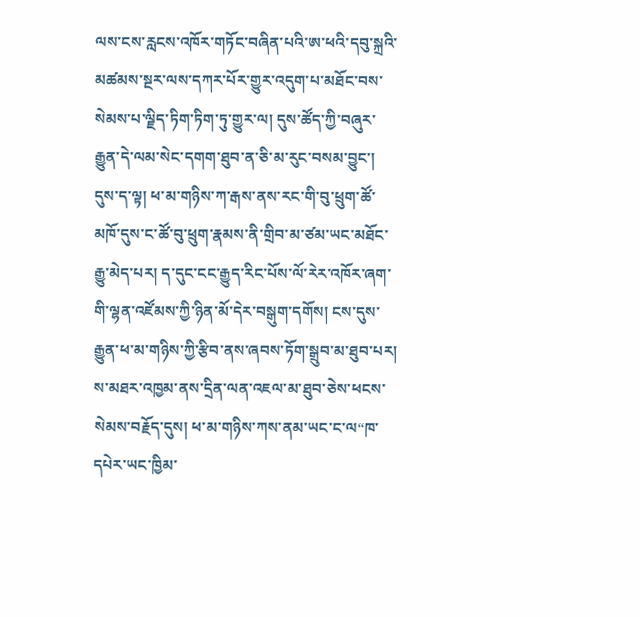ལས་ངས་རླངས་འཁོར་གཏོང་བཞིན་པའི་ཨ་ཕའི་དབུ་སྐྲའི་མཚམས་སྔར་ལས་དཀར་པོར་གྱུར་འདུག་པ་མཐོང་བས་སེམས་པ་ལྗིད་ཏིག་ཏིག་ཏུ་གྱུར་ལ། དུས་ཚོད་ཀྱི་བཞུར་རྒྱུན་དེ་ལམ་སེང་དགག་ཐུབ་ན་ཅི་མ་རུང་བསམ་བྱུང་། དུས་ད་ལྟ། ཕ་མ་གཉིས་ཀ་རྒས་ནས་རང་གི་བུ་ཕྲུག་ཚོ་མཁོ་དུས་ང་ཚོ་བུ་ཕྲུག་རྣམས་ནི་གྲིབ་མ་ཙམ་ཡང་མཐོང་རྒྱུ་མེད་པར། ད་དུང་ངང་རྒྱུད་རིང་པོས་ལོ་རེར་འཁོར་ཞག་གི་ལྷན་འཛོམས་ཀྱི་ཉིན་མོ་དེར་བསྒུག་དགོས། ངས་དུས་རྒྱུན་ཕ་མ་གཉིས་ཀྱི་རྩིབ་ནས་ཞབས་ཏོག་སྒྲུབ་མ་ཐུབ་པར། ས་མཐར་འཁྱམ་ནས་དྲིན་ལན་འཇལ་མ་ཐུབ་ཅེས་ཕངས་སེམས་བརྗོད་དུས། ཕ་མ་གཉིས་ཀས་ནམ་ཡང་ང་ལ“ཁ་དཔེར་ཡང་ཁྱིམ་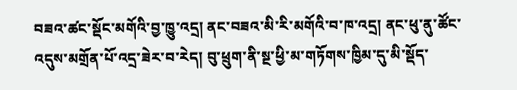བཟའ་ཚང་སྡོང་མགོའི་བྱ་ཁྱུ་འདྲ། ནང་བཟའ་མི་རི་མགོའི་བ་ཁ་འདྲ། ནང་ཕུ་ནུ་ཚོང་འདུས་མགྲོན་པོ་འདྲ་ཟེར་བ་རེད། བུ་ཕྲུག་ནི་སྔ་ཕྱི་མ་གཏོགས་ཁྱིམ་དུ་མི་སྡོད་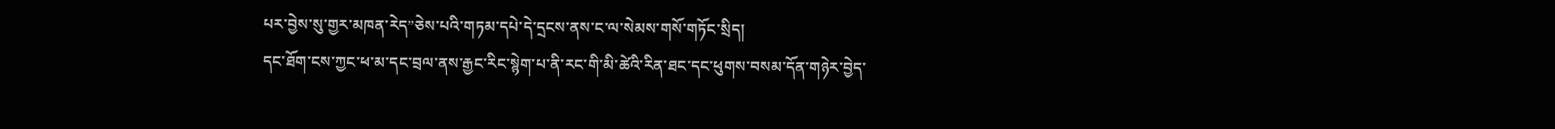པར་བྱེས་སུ་གྱར་མཁན་རེད”ཅེས་པའི་གཏམ་དཔེ་དེ་དྲངས་ནས་ང་ལ་སེམས་གསོ་གཏོང་སྲིད།
དང་ཐོག་ངས་ཀྱང་ཕ་མ་དང་བྲལ་ནས་རྒྱང་རིང་སྙེག་པ་ནི་རང་གི་མི་ཚེའི་རིན་ཐང་དང་ཕུགས་བསམ་དོན་གཉེར་བྱེད་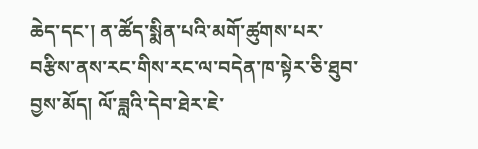ཆེད་དང་། ན་ཚོད་སྨིན་པའི་མགོ་ཚུགས་པར་བརྩིས་ནས་རང་གིས་རང་ལ་བདེན་ཁ་སྟེར་ཅི་ཐུབ་བྱས་མོད། ལོ་ཟླའི་དེབ་ཐེར་ཇེ་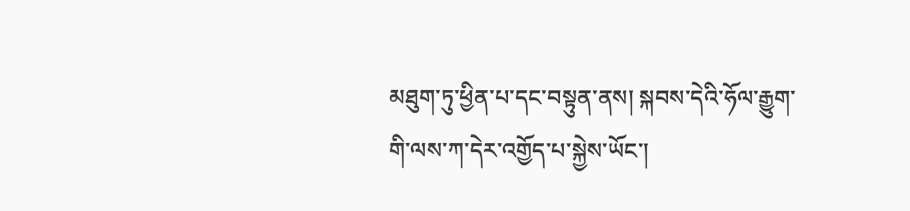མཐུག་ཏུ་ཕྱིན་པ་དང་བསྟུན་ནས། སྐབས་དེའི་ཧོལ་རྒྱུག་གི་ལས་ཀ་དེར་འགྱོད་པ་སྐྱེས་ཡོང་།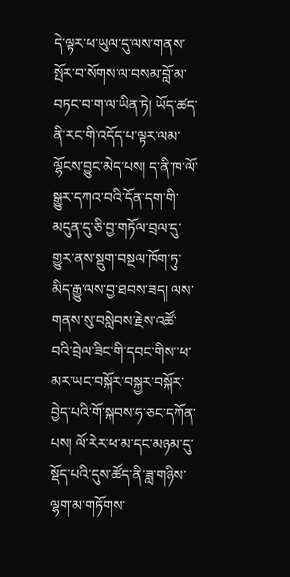དེ་ལྟར་ཕ་ཡུལ་དུ་ལས་གནས་སྤོར་བ་སོགས་ལ་བསམ་བློ་མ་བཏང་བ་ག་ལ་ཡིན་ཏེ། ཡོད་ཚད་ནི་རང་གི་འདོད་པ་ལྟར་ལམ་ལྷོངས་བྱུང་མེད་པས། ད་ནི་ཁ་ལོ་སྒྱུར་དཀའ་བའི་དོན་དག་གི་མདུན་དུ་ཅི་བྱ་གཏོལ་བྲལ་དུ་གྱུར་ནས་སྡུག་བསྔལ་ཁོག་ཏུ་མིད་རྒྱུ་ལས་བྱ་ཐབས་ཟད། ལས་གནས་སུ་བསླེབས་རྗེས་འཚོ་བའི་བྲེལ་ཟིང་གི་དབང་གིས་་ཕ་མར་ཡང་བསྐོར་བསྐྱར་བསྐོར་བྱེད་པའི་གོ་སྐབས་ཧ་ཅང་དཀོན་པས། ལོ་རེར་ཕ་མ་དང་མཉམ་དུ་སྡོད་པའི་དུས་ཚོད་ནི་ཟླ་གཉིས་ལྷག་མ་གཏོགས་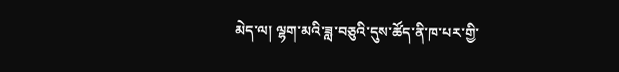མེད་ལ། ལྷག་མའི་ཟླ་བཅུའི་དུས་ཚོད་ནི་ཁ་པར་གྱི་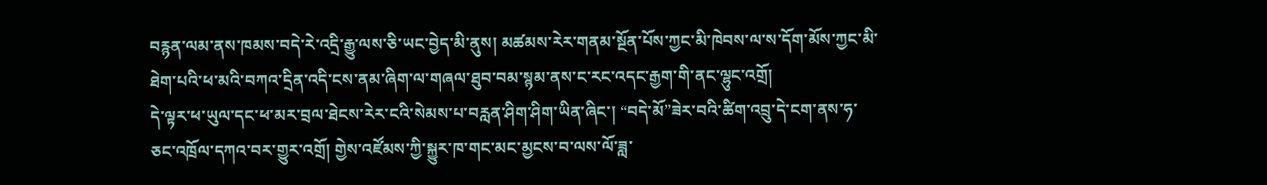བརྙན་ལམ་ནས་ཁམས་བདེ་རེ་འདྲི་རྒྱུ་ལས་ཅི་ཡང་བྱེད་མི་ནུས། མཚམས་རེར་གནམ་སྔོན་པོས་ཀྱང་མི་ཁེབས་ལ་ས་དོག་མོས་ཀྱང་མི་ཐེག་པའི་ཕ་མའི་བཀའ་དྲིན་འདི་ངས་ནམ་ཞིག་ལ་གཞལ་ཐུབ་བམ་སྙམ་ནས་ང་རང་འདང་རྒྱག་གི་ནང་ལྷུང་འགྲོ།
དེ་ལྟར་ཕ་ཡུལ་དང་ཕ་མར་བྲལ་ཐེངས་རེར་ངའི་སེམས་པ་བརླན་ཤིག་ཤིག་ཡིན་ཞིང་། “བདེ་མོ”ཟེར་བའི་ཚིག་འབྲུ་དེ་ངག་ནས་ཧ་ཅང་འཁྲོལ་དཀའ་བར་གྱུར་འགྲོ། གྱེས་འཛོམས་ཀྱི་སྐྱུར་ཁ་གང་མང་མྱངས་བ་ལས་ལོ་ཟླ་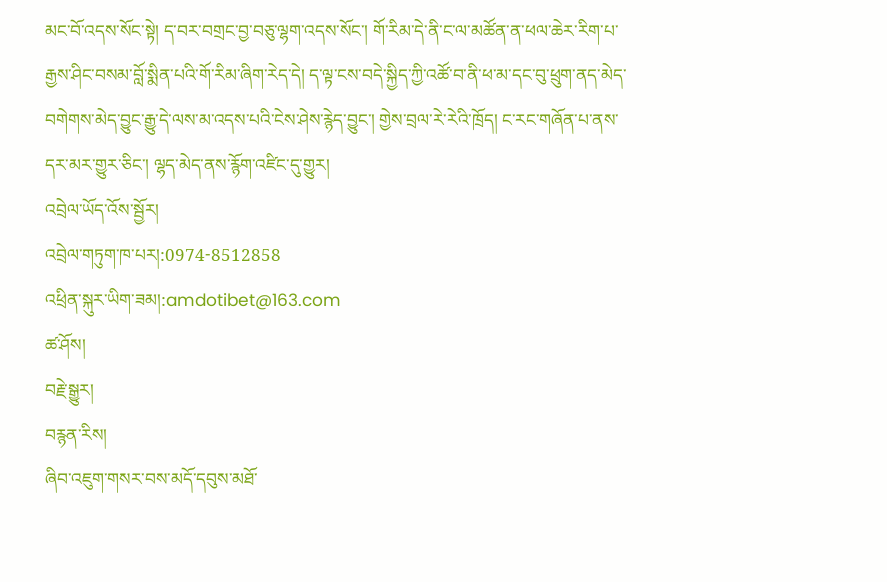མང་བོ་འདས་སོང་སྟེ། ད་བར་བགྲང་བྱ་བཅུ་ལྷག་འདས་སོང་། གོ་རིམ་དེ་ནི་ང་ལ་མཚོན་ན་ཕལ་ཆེར་རིག་པ་རྒྱས་ཤིང་བསམ་བློ་སྨིན་པའི་གོ་རིམ་ཞིག་རེད་དེ། ད་ལྟ་ངས་བདེ་སྐྱིད་ཀྱི་འཚོ་བ་ནི་ཕ་མ་དང་བུ་ཕྲུག་ནད་མེད་བགེགས་མེད་བྱུང་རྒྱུ་དེ་ལས་མ་འདས་པའི་ངེས་ཤེས་རྙེད་བྱུང་། གྱེས་བྲལ་རེ་རེའི་ཁྲོད། ང་རང་གཞོན་པ་ནས་དར་མར་གྱུར་ཅིང་། ལྷད་མེད་ནས་རྙོག་འཛིང་དུ་གྱུར།
འབྲེལ་ཡོད་འོས་སྦྱོར།
འབྲེལ་གཏུག་ཁ་པར།:0974-8512858
འཕྲིན་སྐུར་ཡིག་ཟམ།:amdotibet@163.com
ཚ་ཤོས།
བརྗེ་སྒྱུར།
བརྙན་རིས།
ཞིབ་འཇུག་གསར་བས་མདོ་དབུས་མཐོ་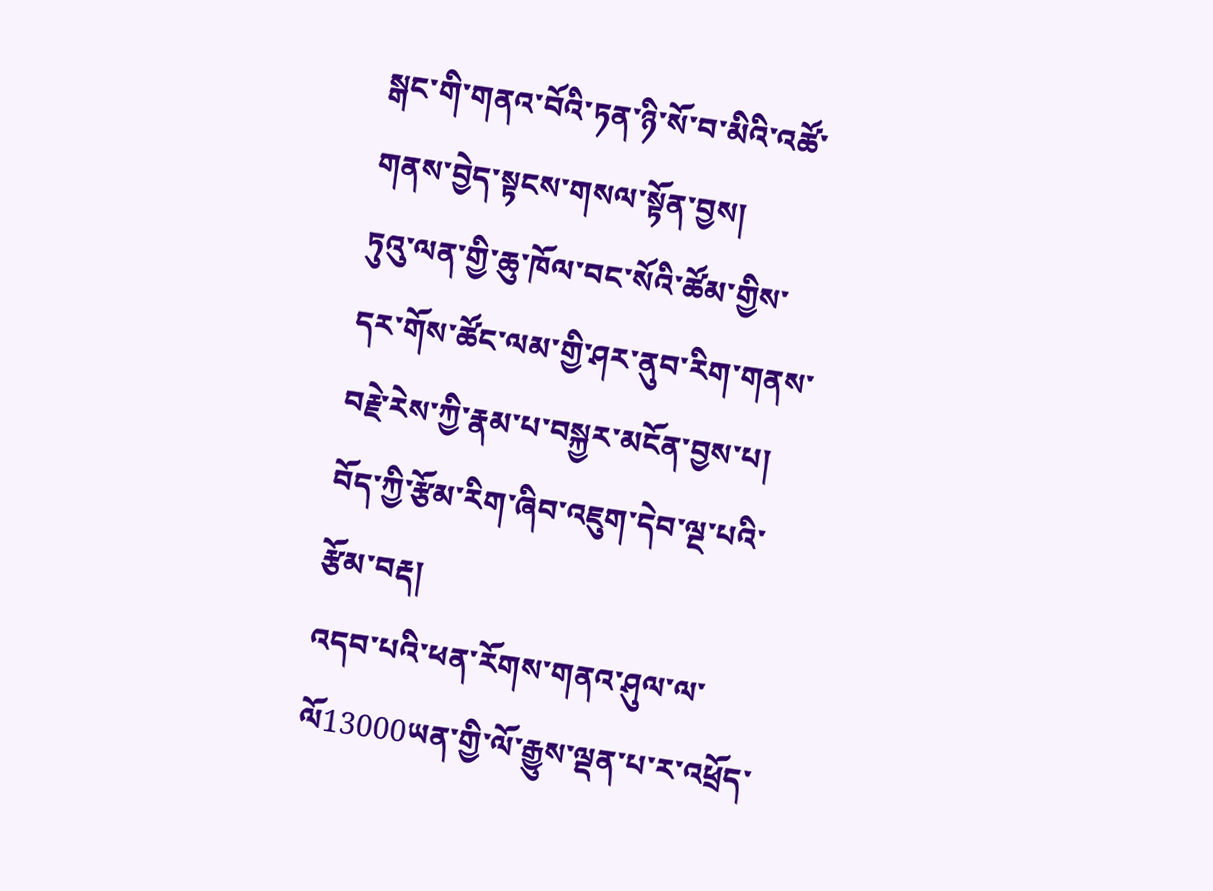སྒང་གི་གནའ་བོའི་ཏན་ཉི་སོ་བ་མིའི་འཚོ་གནས་བྱེད་སྟངས་གསལ་སྟོན་བྱས།
ཏུའུ་ལན་གྱི་ཆུ་ཁོལ་བང་སོའི་ཚོམ་གྱིས་དར་གོས་ཚོང་ལམ་གྱི་ཤར་ནུབ་རིག་གནས་བརྗེ་རེས་ཀྱི་རྣམ་པ་བསྐྱར་མངོན་བྱས་པ།
བོད་ཀྱི་རྩོམ་རིག་ཞིབ་འཇུག་དེབ་ལྔ་པའི་རྩོམ་བརྡ།
འདབ་པའི་ཕན་རོགས་གནའ་ཤུལ་ལ་ལོ13000ཡན་གྱི་ལོ་རྒྱུས་ལྡན་པ་ར་འཕྲོད་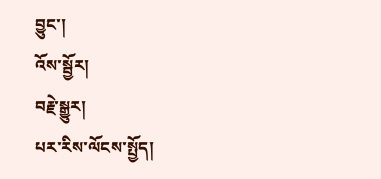བྱུང་།
འོས་སྦྱོར།
བརྗེ་སྒྱུར།
པར་རིས་ལོངས་སྤྱོད།